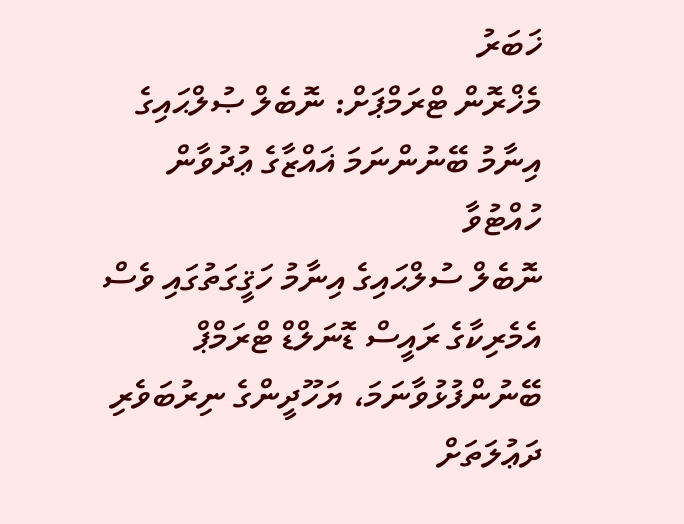ޚަބަރު
މެޚްރޮން ޓްރަމްޕަށް: ނޮބެލް ޞުލްޙައިގެ އިނާމު ބޭނުންނަމަ ޣައްޒާގެ ޢުދުވާން ހުއްޓުވާ
ނޮބެލް ސުލްޙައިގެ އިނާމު ހަޤީގަތުގައި ވެސް އެމެރިކާގެ ރައީސް ޑޮނަލްޑް ޓްރަމްޕް ބޭނުންފުޅުވާނަމަ، ޔަހޫދީންގެ ނިރުބަވެރި ދަޢުލަތަށް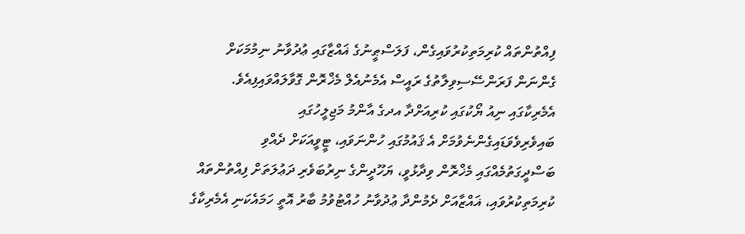ފިއްތުންތައް ކުރިމަތިކުރުވައިގެން، ފަލަސްޠީނުގެ ޣައްޒާގައި ޢުދުވާނު ނިމުމަކަށް ގެންނަން ފަރަންސޭސިވިލާތުގެ ރައީސް އެމެނުއެލް މެޚްރޮން ގޮވާލައްވައިފިއެވެ.
އެމެރިކާގައި ނިއު ޔޯކުގައި ކުރިއަށްދާ އދގެ އާންމު މަޖިލީހުގައި ބައިވެރިވެވަޑައިގެންނެވުމަށް އެ ޤައުމުގައި ހުންނަވައި، ޓީވީއަކަށް ދެއްވި ބަސްދީގަތުމެއްގައި މެޚްރޮން ވިދާޅުވީ، ޔަހޫދީންގެ ނިރުބަވެރި ދަޢުލަތަށް ފިއްތުންތައް ކުރިމަތިކުރުވައި، ޣައްޒާއަށް ދެމުންދާ ޢުދުވާނު ހުއްޓުވުމު ބާރު އޮތީ ހަމައެކަނި އެމެރިކާގެ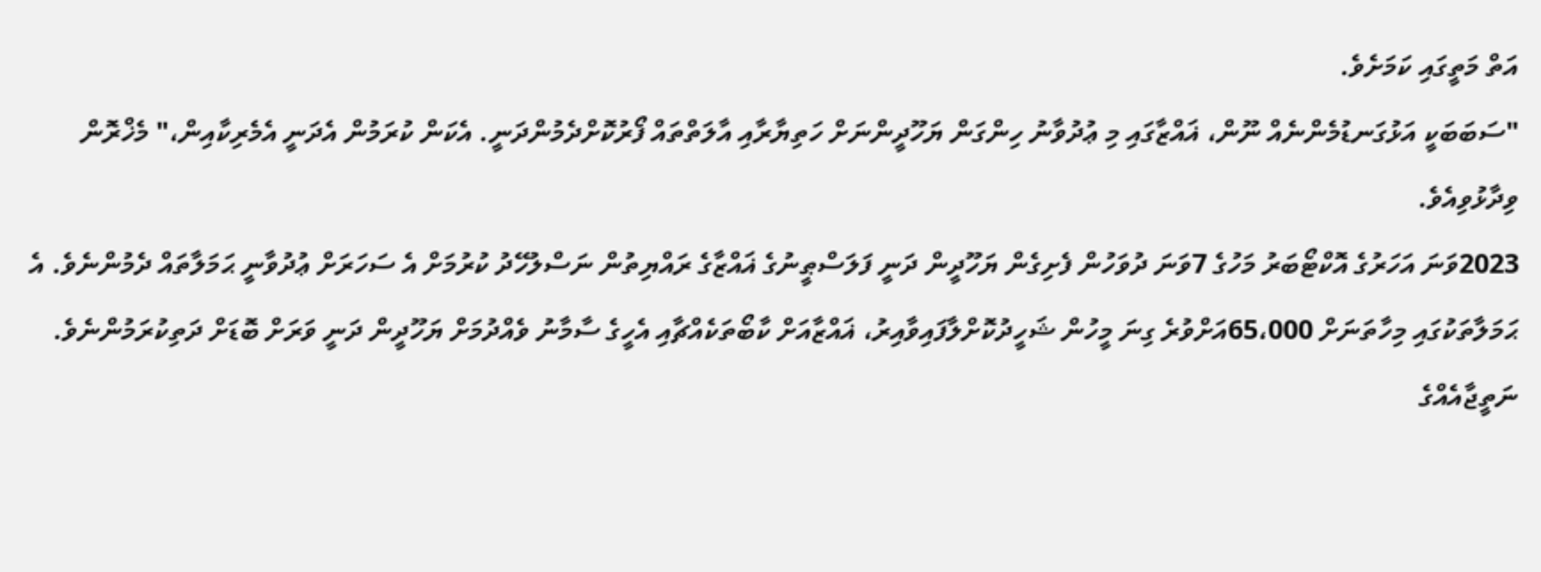އަތް މަތީގައި ކަމަށެވެ.
"ސަބަބަކީ އަޅުގަނޑުމެންނެއް ނޫން، ޣައްޒާގައި މި ޢުދުވާނު ހިންގަން ޔަހޫދީންނަށް ހަތިޔާރާއި އާލަތްތައް ފޯރުކޮށްދެމުންދަނީ. އެކަން ކުރަމުން އެދަނީ އެމެރިކާއިން،" މެޚްރޮން ވިދާޅުވިއެވެ.
2023ވަނަ އަހަރުގެ އޮކްޓޯބަރު މަހުގެ 7ވަނަ ދުވަހުން ފެށިގެން ޔަހޫދީން ދަނީ ފަލަސްޠީނުގެ ޣައްޒާގެ ރައްޔިތުން ނަސްލުހޭދު ކުރުމަށް އެ ސަހަރަށް ޢުދުވާނީ ޙަމަލާތައް ދެމުންނެވެ. އެ ޙަމަލާތަކުގައި މިހާތަނަށް 65،000އަށްވުރެ ގިނަ މީހުން ޝަހީދުކޮށްލާފައިވާއިރު، ޣައްޒާއަށް ކާބޯތަކެއްޗާއި އެހީގެ ސާމާނު ވެއްދުމަށް ޔަހޫދީން ދަނީ ވަރަށް ބޮޑަށް ދަތިކުރަމުންނެވެ. ނަތީޖާއެއްގެ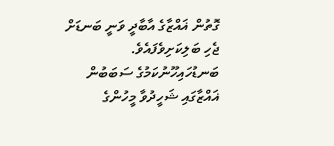ގޮތުން ޣައްޒާގެ އާބާދީ ވަނީ ބަނޑަށް ޖެހި ބަލިކަށިވެފައެވެ. ބަނޑުހައިހޫނުކަމުގެ ސަބަބުން ޣައްޒާގައި ޝަހީދުވާ މީހުންގެ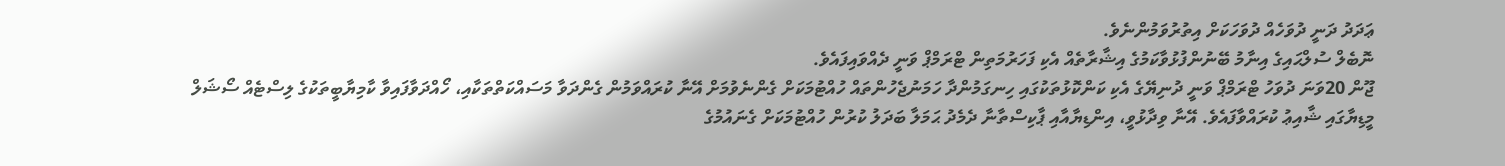ޢަދަދު ދަނީ ދުވަހެއް ދުވަހަކަށް އިތުރުވަމުންނެވެ.
ނޮބެލް ސުލްޙައިގެ އިނާމު ބޭނުންފުޅުވާކަމުގެ އިޝާރާތެއް އެކި ފަހަރުމަތިން ޓްރަމްޕް ވަނީ ދެއްވައިފައެވެ.
ޖޫން 20ވަނަ ދުވަހު ޓްރަމްޕް ވަނީ ދުނިޔޭގެ އެކި ކަންކޮޅުތަކުގައި ހިނގަމުންދާ ހަމަނުޖެހުންތައް ހުއްޓުމަކަށް ގެންނެވުމަށް އޭނާ ކުރައްވަމުން ގެންދަވާ މަސައްކަތްތަކާއި، ހޯއްދަވާފައިވާ ކާމިޔާބީތަކުގެ ލިސްޓެއް ސޯޝަލް މީޑިޔާގައި ޝާއިޢު ކުރައްވާފައެވެ. އޭނާ ވިދާޅުވީ، އިންޑިޔާއާއި ޕާކިސްތާނާ ދެމެދު ޙަމަލާ ބަދަލު ކުރުން ހުއްޓުމަކަށް ގެނައުމުގެ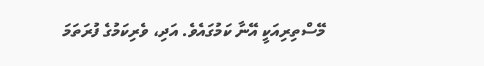މޭސްތިރިއަކީ އޭނާ ކަމުގައެވެ. އަދި، ވެރިކަމުގެ ފުރަތަމަ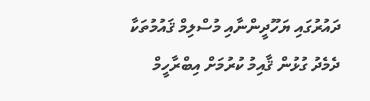ދައުރުގައި ޔަހޫދީންނާއި މުސްލިމް ޤައުމުތަކާ ދެމެދު ގުޅުން ޤާއިމު ކުރުމަށް އިބްރާހީމް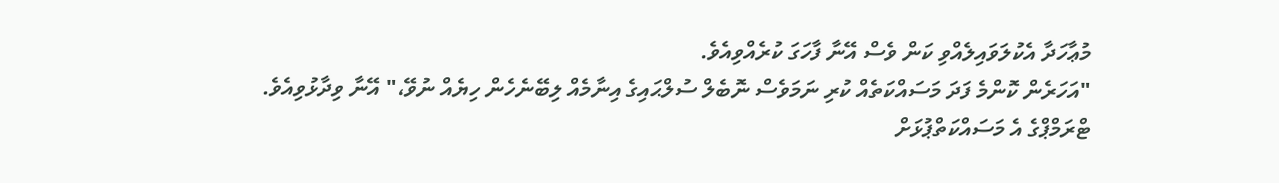މުޢާހަދާ އެކުލަވައިލެއްވި ކަން ވެސް އޭނާ ފާހަގަ ކުރެއްވިއެވެ.
"އަހަރެން ކޮންމެ ފަދަ މަސައްކަތެއް ކުރި ނަމަވެސް ނޮބެލް ސުލްޙައިގެ އިނާމެއް ލިބޭނެހެން ހިޔެއް ނުވޭ،" އޭނާ ވިދާޅުވިއެވެ.
ޓްރަމްޕްގެ އެ މަސައްކަތްޕުޅަށް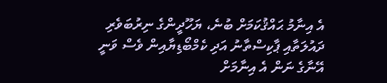އެ އިނާމު ޙައްޤުކަމަށް ބުނެ، ޔަހޫދީންގެ ނިރުބަވެރި ދައުލަތާއި ޕާކިސްތާނު އަދި ކެމްބޯޑިޔާއިން ވެސް ވަނީ އޭނާގެ ނަން އެ އިނާމަށް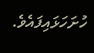ހުށަހަޅައިފައެވެ.